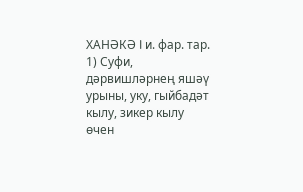ХАНӘКӘ I и. фар. тар. 1) Суфи, дәрвишләрнең яшәү урыны, уку, гыйбадәт кылу, зикер кылу өчен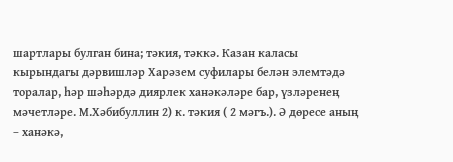шартлары булган бина; тәкия, тәккә. Казан каласы кырындагы дәрвишләр Харәзем суфилары белән элемтәдә торалар, һәр шәһәрдә диярлек ханәкәләре бар, үзләренең мәчетләре. М.Хәбибуллин 2) к. тәкия ( 2 мәгъ.). Ә дөресе аның – ханәкә,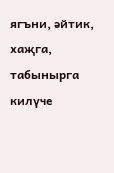ягъни, әйтик, хаҗга, табынырга килүче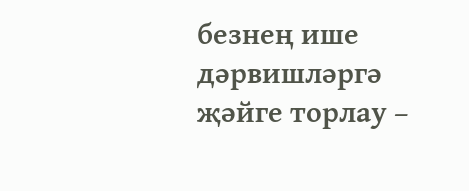безнең ише дәрвишләргә җәйге торлау –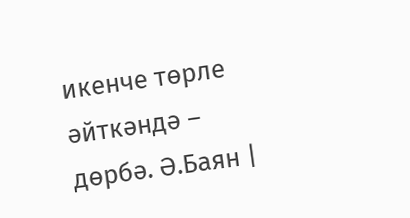икенче төрле әйткәндә – дөрбә. Ә.Баян |